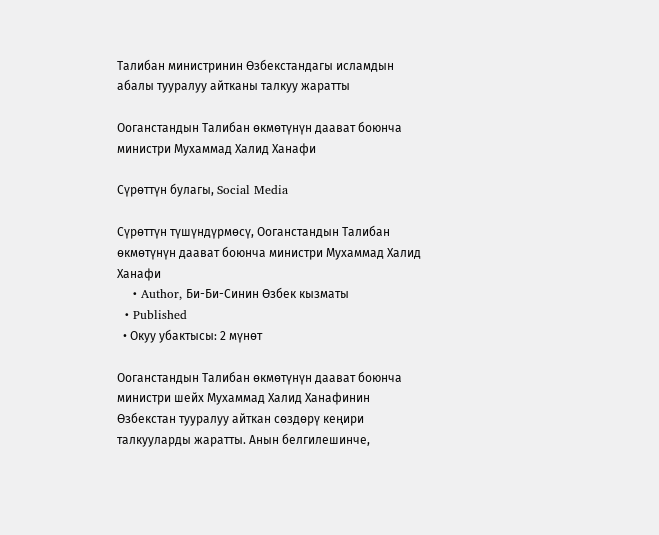Талибан министринин Өзбекстандагы исламдын абалы тууралуу айтканы талкуу жаратты

Ооганстандын Талибан өкмөтүнүн даават боюнча министри Мухаммад Халид Ханафи

Сүрөттүн булагы, Social Media

Сүрөттүн түшүндүрмөсү, Ооганстандын Талибан өкмөтүнүн даават боюнча министри Мухаммад Халид Ханафи
    • Author, Би-Би-Синин Өзбек кызматы
  • Published
  • Окуу убактысы: 2 мүнөт

Ооганстандын Талибан өкмөтүнүн даават боюнча министри шейх Мухаммад Халид Ханафинин Өзбекстан тууралуу айткан сөздөрү кеңири талкууларды жаратты. Анын белгилешинче,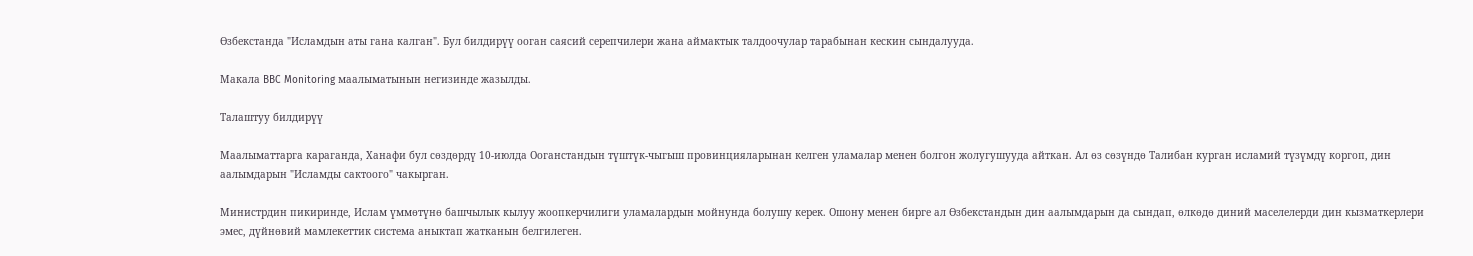Өзбекстанда "Исламдын аты гана калган". Бул билдирүү ооган саясий серепчилери жана аймактык талдоочулар тарабынан кескин сындалууда.

Макала BBC Monitoring маалыматынын негизинде жазылды.

Талаштуу билдирүү

Маалыматтарга караганда, Ханафи бул сөздөрдү 10-июлда Ооганстандын түштүк-чыгыш провинцияларынан келген уламалар менен болгон жолугушууда айткан. Ал өз сөзүндө Талибан курган исламий түзүмдү коргоп, дин аалымдарын "Исламды сактоого" чакырган.

Министрдин пикиринде, Ислам үммөтүнө башчылык кылуу жоопкерчилиги уламалардын мойнунда болушу керек. Ошону менен бирге ал Өзбекстандын дин аалымдарын да сындап, өлкөдө диний маселелерди дин кызматкерлери эмес, дүйнөвий мамлекеттик система аныктап жатканын белгилеген.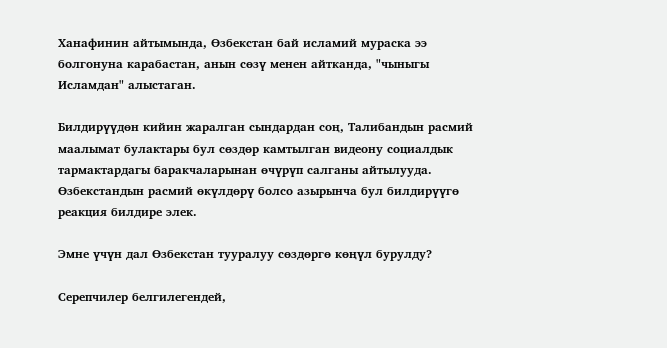Ханафинин айтымында, Өзбекстан бай исламий мураска ээ болгонуна карабастан, анын сөзү менен айтканда, "чыныгы Исламдан" алыстаган.

Билдирүүдөн кийин жаралган сындардан соң, Талибандын расмий маалымат булактары бул сөздөр камтылган видеону социалдык тармактардагы баракчаларынан өчүрүп салганы айтылууда. Өзбекстандын расмий өкүлдөрү болсо азырынча бул билдирүүгө реакция билдире элек.

Эмне үчүн дал Өзбекстан тууралуу сөздөргө көңүл бурулду?

Серепчилер белгилегендей,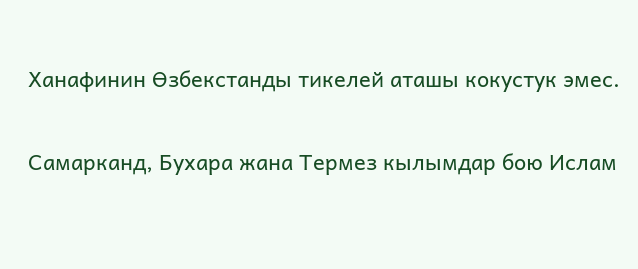Ханафинин Өзбекстанды тикелей аташы кокустук эмес.

Самарканд, Бухара жана Термез кылымдар бою Ислам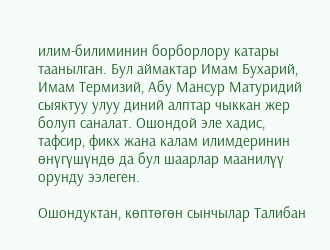илим-билиминин борборлору катары таанылган. Бул аймактар Имам Бухарий, Имам Термизий, Абу Мансур Матуридий сыяктуу улуу диний алптар чыккан жер болуп саналат. Ошондой эле хадис, тафсир, фикх жана калам илимдеринин өнүгүшүндө да бул шаарлар маанилүү орунду ээлеген.

Ошондуктан, көптөгөн сынчылар Талибан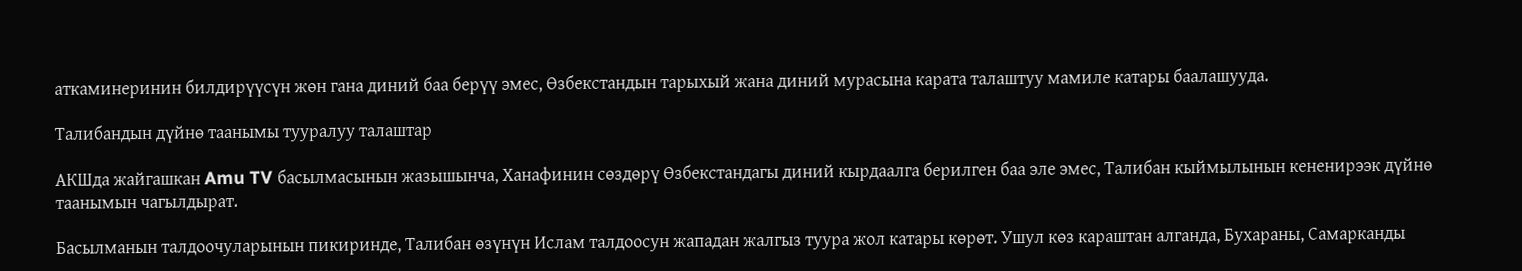аткаминеринин билдирүүсүн жөн гана диний баа берүү эмес, Өзбекстандын тарыхый жана диний мурасына карата талаштуу мамиле катары баалашууда.

Талибандын дүйнө таанымы тууралуу талаштар

АКШда жайгашкан Amu TV басылмасынын жазышынча, Ханафинин сөздөрү Өзбекстандагы диний кырдаалга берилген баа эле эмес, Талибан кыймылынын кененирээк дүйнө таанымын чагылдырат.

Басылманын талдоочуларынын пикиринде, Талибан өзүнүн Ислам талдоосун жападан жалгыз туура жол катары көрөт. Ушул көз караштан алганда, Бухараны, Самарканды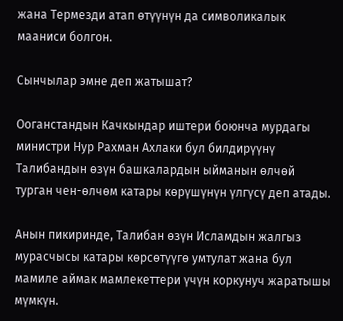жана Термезди атап өтүүнүн да символикалык мааниси болгон.

Сынчылар эмне деп жатышат?

Ооганстандын Качкындар иштери боюнча мурдагы министри Нур Рахман Ахлаки бул билдирүүнү Талибандын өзүн башкалардын ыйманын өлчөй турган чен-өлчөм катары көрүшүнүн үлгүсү деп атады.

Анын пикиринде, Талибан өзүн Исламдын жалгыз мурасчысы катары көрсөтүүгө умтулат жана бул мамиле аймак мамлекеттери үчүн коркунуч жаратышы мүмкүн.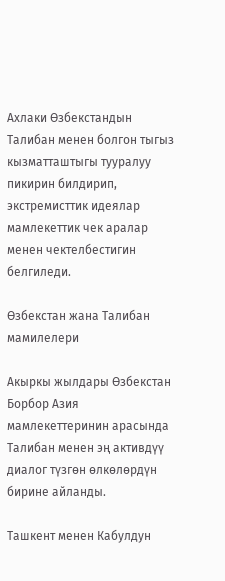Ахлаки Өзбекстандын Талибан менен болгон тыгыз кызматташтыгы тууралуу пикирин билдирип, экстремисттик идеялар мамлекеттик чек аралар менен чектелбестигин белгиледи.

Өзбекстан жана Талибан мамилелери

Акыркы жылдары Өзбекстан Борбор Азия мамлекеттеринин арасында Талибан менен эң активдүү диалог түзгөн өлкөлөрдүн бирине айланды.

Ташкент менен Кабулдун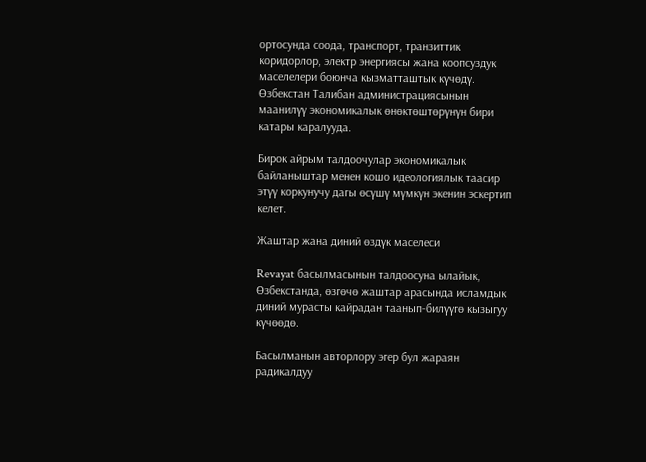ортосунда соода, транспорт, транзиттик коридорлор, электр энергиясы жана коопсуздук маселелери боюнча кызматташтык күчөдү. Өзбекстан Талибан администрациясынын маанилүү экономикалык өнөктөштөрүнүн бири катары каралууда.

Бирок айрым талдоочулар экономикалык байланыштар менен кошо идеологиялык таасир этүү коркунучу дагы өсүшү мүмкүн экенин эскертип келет.

Жаштар жана диний өздүк маселеси

Revayat басылмасынын талдоосуна ылайык, Өзбекстанда, өзгөчө жаштар арасында исламдык диний мурасты кайрадан таанып-билүүгө кызыгуу күчөөдө.

Басылманын авторлору эгер бул жараян радикалдуу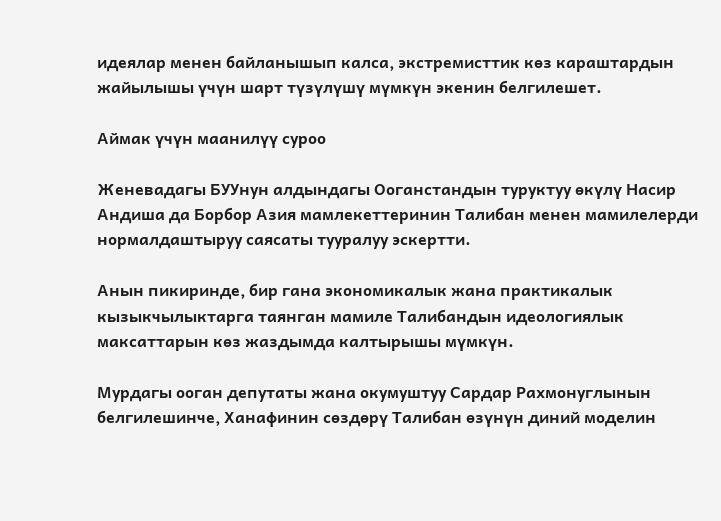идеялар менен байланышып калса, экстремисттик көз караштардын жайылышы үчүн шарт түзүлүшү мүмкүн экенин белгилешет.

Аймак үчүн маанилүү суроо

Женевадагы БУУнун алдындагы Ооганстандын туруктуу өкүлү Насир Андиша да Борбор Азия мамлекеттеринин Талибан менен мамилелерди нормалдаштыруу саясаты тууралуу эскертти.

Анын пикиринде, бир гана экономикалык жана практикалык кызыкчылыктарга таянган мамиле Талибандын идеологиялык максаттарын көз жаздымда калтырышы мүмкүн.

Мурдагы ооган депутаты жана окумуштуу Сардар Рахмонуглынын белгилешинче, Ханафинин сөздөрү Талибан өзүнүн диний моделин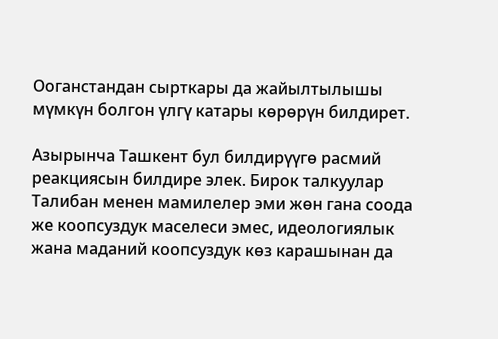Ооганстандан сырткары да жайылтылышы мүмкүн болгон үлгү катары көрөрүн билдирет.

Азырынча Ташкент бул билдирүүгө расмий реакциясын билдире элек. Бирок талкуулар Талибан менен мамилелер эми жөн гана соода же коопсуздук маселеси эмес, идеологиялык жана маданий коопсуздук көз карашынан да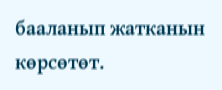бааланып жатканын көрсөтөт.